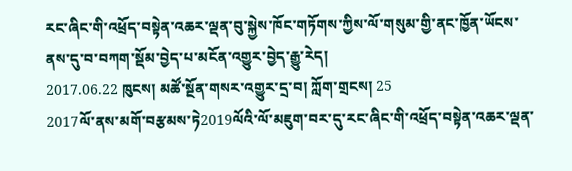རང་ཞིང་གི་འཕྲོད་བསྟེན་འཆར་ལྡན་བུ་སྐྱེས་ཁོང་གཏོགས་ཀྱིས་ལོ་གསུམ་གྱི་ནང་ཁྱོན་ཡོངས་ནས་དུ་བ་བཀག་སྡོམ་བྱེད་པ་མངོན་འགྱུར་བྱེད་རྒྱུ་རེད།
2017.06.22 ཁུངས། མཚོ་སྔོན་གསར་འགྱུར་དྲ་བ། ཀློག་གྲངས། 25
2017ལོ་ནས་མགོ་བརྩམས་ཏེ2019ལོའི་ལོ་མཇུག་བར་དུ་རང་ཞིང་གི་འཕྲོད་བསྟེན་འཆར་ལྡན་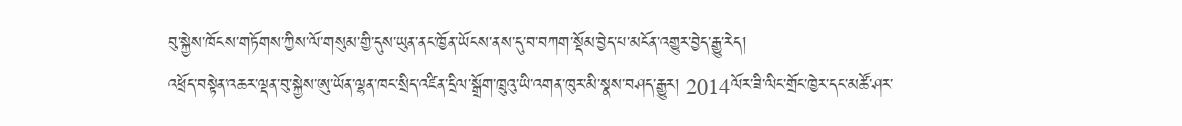བུ་སྐྱེས་ཁོངས་གཏོགས་ཀྱིས་ལོ་གསུམ་གྱི་དུས་ཡུན་ནང་ཁྱོན་ཡོངས་ནས་དུ་བ་བཀག་སྡོམ་བྱེད་པ་མངོན་འགྱུར་བྱེད་རྒྱུ་རེད།
འཕྲོད་བསྟེན་འཆར་ལྡན་བུ་སྐྱེས་ཨུ་ཡོན་ལྷན་ཁང་སྲིད་འཛིན་དྲིལ་སྒྲོག་ཁྲུའུ་ཡི་འགན་ཁུར་མི་སྣས་བཤད་རྒྱུར། 2014ལོར་ཟི་ལིང་གྲོང་ཁྱེར་དང་མཚོ་ཤར་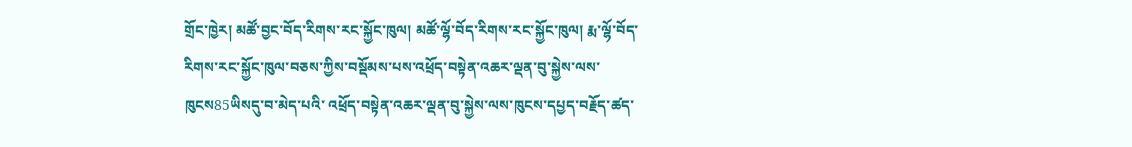གྲོང་ཁྱེར། མཚོ་བྱང་བོད་རིགས་རང་སྐྱོང་ཁུལ། མཚོ་ལྷོ་བོད་རིགས་རང་སྐྱོང་ཁུལ། རྨ་ལྷོ་བོད་རིགས་རང་སྐྱོང་ཁུལ་བཅས་ཀྱིས་བསྡོམས་པས་འཕྲོད་བསྟེན་འཆར་ལྡན་བུ་སྐྱེས་ལས་ཁུངས85ཡིསདུ་བ་མེད་པའི་ འཕྲོད་བསྟེན་འཆར་ལྡན་བུ་སྐྱེས་ལས་ཁུངས་དཔྱད་བརྗོད་ཚད་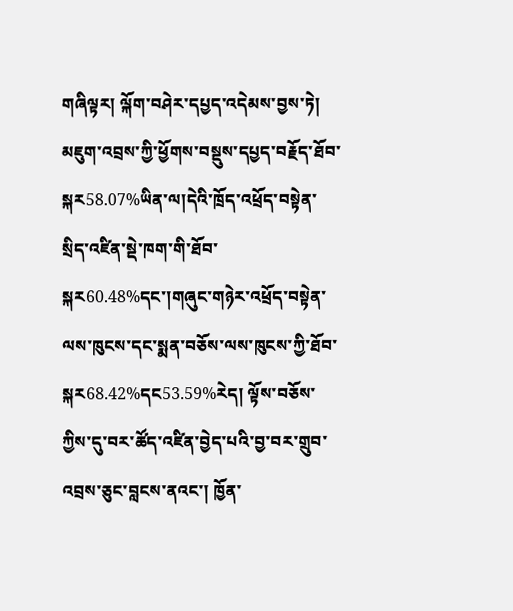གཞིལྟར། ལྐོག་བཤེར་དཔྱད་འདེམས་བྱས་ཏེ། མཇུག་འབྲས་ཀྱི་ཕྱོགས་བསྡུས་དཔྱད་བརྗོད་ཐོབ་སྐར58.07%ཡིན་ལ།དེའི་ཁྲོད་འཕྲོད་བསྟེན་སྲིད་འཛིན་སྡེ་ཁག་གི་ཐོབ་སྐར60.48%དང་།གཞུང་གཉེར་འཕྲོད་བསྟེན་ལས་ཁུངས་དང་སྨན་བཅོས་ལས་ཁུངས་ཀྱི་ཐོབ་སྐར68.42%དང53.59%རེད། ལྟོས་བཅོས་ཀྱིས་དུ་བར་ཚོད་འཛིན་བྱེད་པའི་བྱ་བར་གྲུབ་འབྲས་ཅུང་བླངས་ནའང་། ཁྱོན་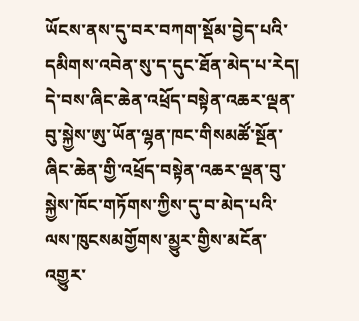ཡོངས་ནས་དུ་བར་བཀག་སྡོམ་བྱེད་པའི་དམིགས་འབེན་སུ་ད་དུང་ཐོན་མེད་པ་རེད། དེ་བས་ཞིང་ཆེན་འཕྲོད་བསྟེན་འཆར་ལྡན་བུ་སྐྱེས་ཨུ་ཡོན་ལྷན་ཁང་གིསམཚོ་སྔོན་ཞིང་ཆེན་གྱི་འཕྲོད་བསྟེན་འཆར་ལྡན་བུ་སྐྱེས་ཁོང་གཏོགས་ཀྱིས་དུ་བ་མེད་པའི་ལས་ཁུངསམགྱོགས་མྱུར་གྱིས་མངོན་འགྱུར་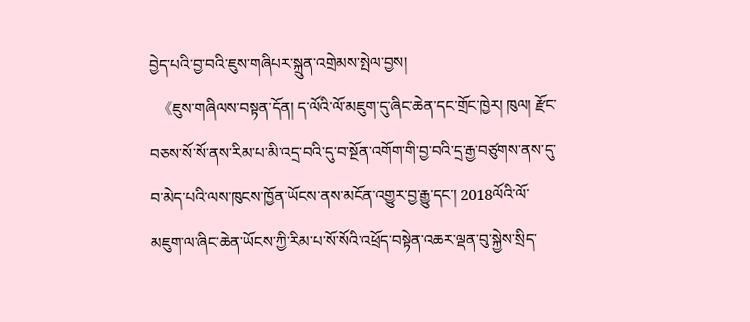བྱེད་པའི་བྱ་བའི་ཇུས་གཞིཔར་སྐྲུན་འགྲེམས་སྤེལ་བྱས།
  《ཇུས་གཞིལས་བསྟན་དོན། ད་ལོའི་ལོ་མཇུག་དུ་ཞིང་ཆེན་དང་གྲོང་ཁྱེར། ཁུལ། རྫོང་བཅས་སོ་སོ་ནས་རིམ་པ་མི་འདྲ་བའི་དུ་བ་སྔོན་འགོག་གི་བྱ་བའི་དྲ་རྒྱ་བཙུགས་ནས་དུ་བ་མེད་པའི་ལས་ཁུངས་ཁྱོན་ཡོངས་ནས་མངོན་འགྱུར་བྱ་རྒྱུ་དང་། 2018ལོའི་ལོ་མཇུག་ལ་ཞིང་ཆེན་ཡོངས་ཀྱི་རིམ་པ་སོ་སོའི་འཕྲོད་བསྟེན་འཆར་ལྡན་བུ་སྐྱེས་སྲིད་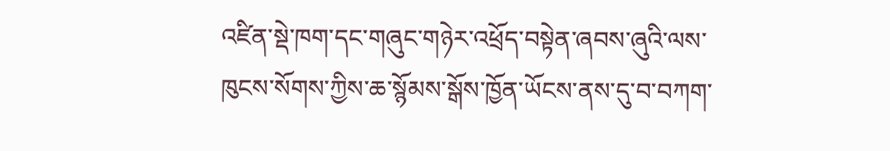འཛིན་སྡེ་ཁག་དང་གཞུང་གཉེར་འཕྲོད་བསྟེན་ཞབས་ཞུའི་ལས་ཁུངས་སོགས་ཀྱིས་ཆ་སྙོམས་སྒོས་ཁྱོན་ཡོངས་ནས་དུ་བ་བཀག་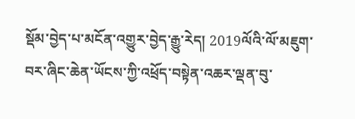སྡོམ་བྱེད་པ་མངོན་འགྱུར་བྱེད་རྒྱུ་རེད། 2019ལོའི་ལོ་མཇུག་བར་ཞིང་ཆེན་ཡོངས་ཀྱི་འཕྲོད་བསྟེན་འཆར་ལྡན་བུ་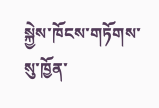སྐྱེས་ཁོངས་གཏོགས་སུ་ཁྱོན་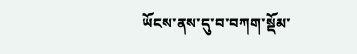ཡོངས་ནས་དུ་བ་བཀག་སྡོམ་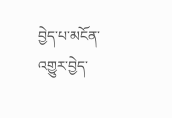བྱེད་པ་མངོན་འགྱུར་བྱེད་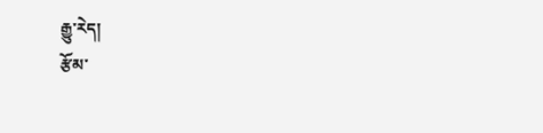རྒྱུ་རེད།
རྩོམ་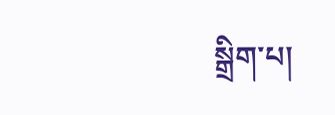སྒྲིག་པ།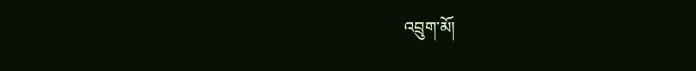འབྲུག་མོ།